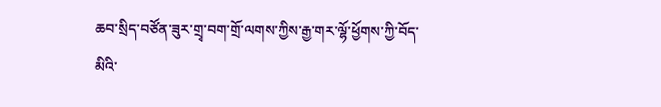ཆབ་སྲིད་བཙོན་ཟུར་གྲྭ་བག་གྲོ་ལགས་ཀྱིས་རྒྱ་གར་ལྷོ་ཕྱོགས་ཀྱི་བོད་མིའི་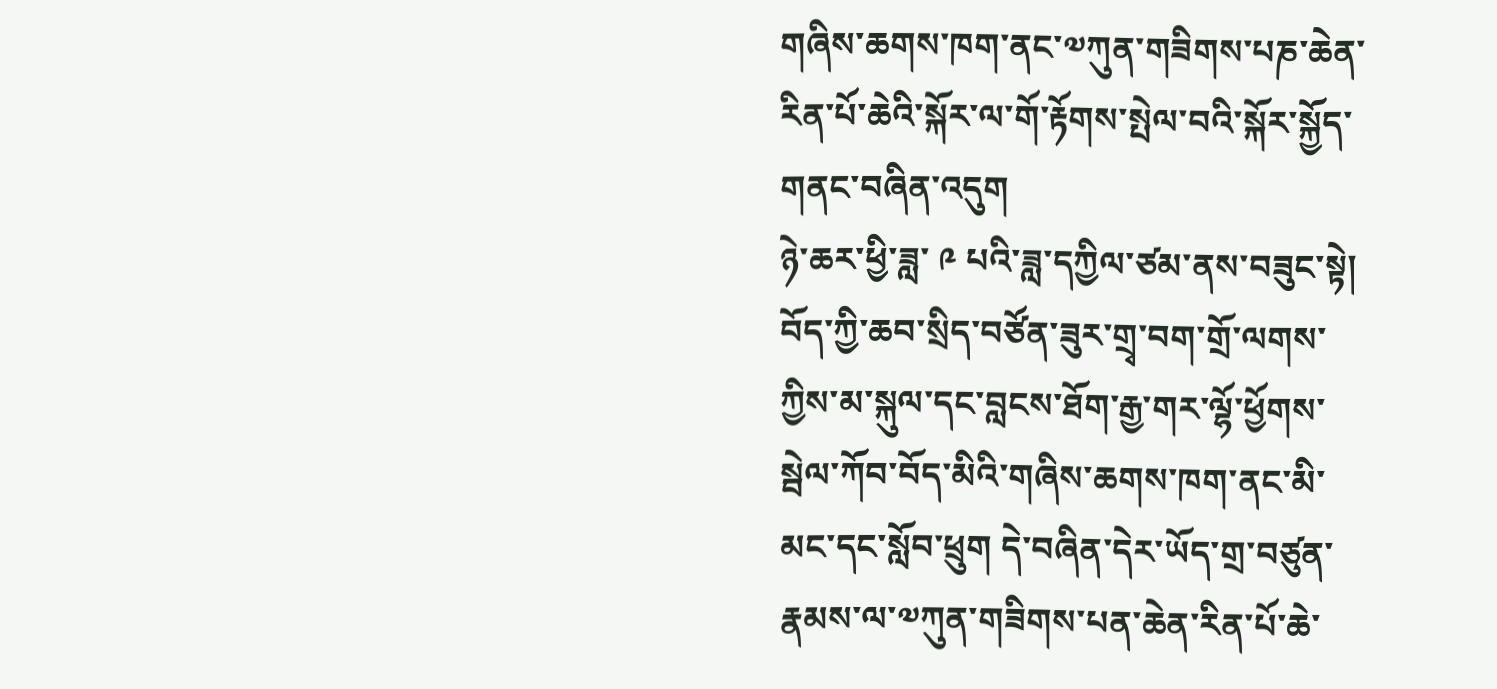གཞིས་ཆགས་ཁག་ནང་༧ཀུན་གཟིགས་པཎ་ཆེན་རིན་པོ་ཆེའི་སྐོར་ལ་གོ་རྟོགས་སྤེལ་བའི་སྐོར་སྐྱོད་གནང་བཞིན་འདུག
ཉེ་ཆར་ཕྱི་ཟླ་ ༩ པའི་ཟླ་དཀྱིལ་ཙམ་ནས་བཟུང་སྟེ། བོད་ཀྱི་ཆབ་སྲིད་བཙོན་ཟུར་གྲྭ་བག་གྲོ་ལགས་ཀྱིས་མ་སྐུལ་དང་བླངས་ཐོག་རྒྱ་གར་ལྷོ་ཕྱོགས་སྦེལ་ཀོབ་བོད་མིའི་གཞིས་ཆགས་ཁག་ནང་མི་མང་དང་སློབ་ཕྲུག དེ་བཞིན་དེར་ཡོད་གྲ་བཙུན་རྣམས་ལ་༧ཀུན་གཟིགས་པན་ཆེན་རིན་པོ་ཆེ་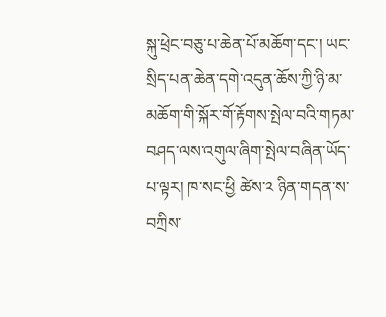སྐུ་ཕྲེང་བཅུ་པ་ཆེན་པོ་མཆོག་དང་། ཡང་སྲིད་པན་ཆེན་དགེ་འདུན་ཆོས་ཀྱི་ཉི་མ་མཆོག་གི་སྐོར་གོ་རྟོགས་སྤེལ་བའི་གཏམ་བཤད་ལས་འགུལ་ཞིག་སྤེལ་བཞིན་ཡོད་པ་ལྟར། ཁ་སང་ཕྱི ཚེས་༢ ཉིན་གདན་ས་བཀྲིས་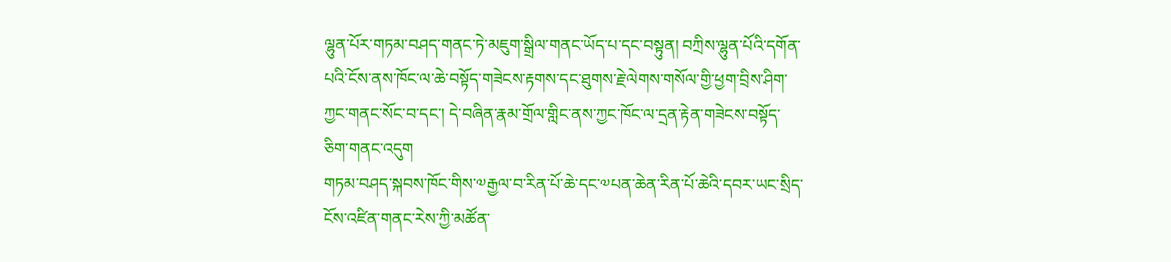ལྷུན་པོར་གཏམ་བཤད་གནང་ཏེ་མཇུག་སྒྲིལ་གནང་ཡོད་པ་དང་བསྟུན། བཀྲིས་ལྷུན་པོའི་དགོན་པའི་ངོས་ནས་ཁོང་ལ་ཆེ་བསྟོད་གཟེངས་རྟགས་དང་ཐུགས་རྗེ་ལེགས་གསོལ་གྱི་ཕྱག་བྲིས་ཤིག་ཀྱང་གནང་སོང་བ་དང་། དེ་བཞིན་རྣམ་གྲོལ་གླིང་ནས་ཀྱང་ཁོང་ལ་དྲན་རྟེན་གཟེངས་བསྟོད་ཅིག་གནང་འདུག
གཏམ་བཤད་སྐབས་ཁོང་གིས་༧རྒྱལ་བ་རིན་པོ་ཆེ་དང་༧པན་ཆེན་རིན་པོ་ཆེའི་དབར་ཡང་སྲིད་ངོས་འཛིན་གནང་རེས་ཀྱི་མཚོན་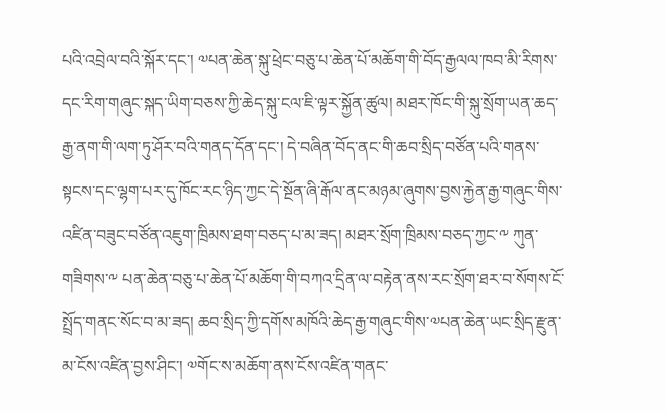པའི་འབྲེལ་བའི་སྐོར་དང་། ༧པན་ཆེན་སྐུ་ཕྲེང་བཅུ་པ་ཆེན་པོ་མཆོག་གི་བོད་རྒྱལལ་ཁབ་མི་རིགས་དང་རིག་གཞུང་སྐད་ཡིག་བཅས་ཀྱི་ཆེད་སྐུ་ངལ་ཇི་ལྟར་སྐྱོན་ཚུལ། མཐར་ཁོང་གི་སྐུ་སྲོག་ཡན་ཆད་རྒྱ་ནག་གི་ལག་ཏུ་ཤོར་བའི་གནད་དོན་དང་། དེ་བཞིན་བོད་ནང་གི་ཆབ་སྲིད་བཙོན་པའི་གནས་སྟངས་དང་ལྷག་པར་དུ་ཁོང་རང་ཉིད་ཀྱང་དེ་སྔོན་ཞི་རྒོལ་ནང་མཉམ་ཞུགས་བྱས་རྐྱེན་རྒྱ་གཞུང་གིས་འཛིན་བཟུང་བཙོན་འཇུག་ཁྲིམས་ཐག་བཅད་པ་མ་ཟད། མཐར་སྲོག་ཁྲིམས་བཅད་ཀྱང་༸ ཀུན་གཟིགས་༸ པན་ཆེན་བཅུ་པ་ཆེན་པོ་མཆོག་གི་བཀའ་དྲིན་ལ་བརྟེན་ནས་རང་སྲོག་ཐར་བ་སོགས་ངོ་སྤྲོད་གནང་སོང་བ་མ་ཟད། ཆབ་སྲིད་ཀྱི་དགོས་མཁོའི་ཆེད་རྒྱ་གཞུང་གིས་༧པན་ཆེན་ཡང་སྲིད་རྫུན་མ་ངོས་འཛིན་བྱས་ཤིང་། ༧གོང་ས་མཆོག་ནས་ངོས་འཛིན་གནང་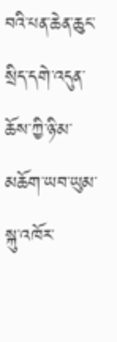བའི་པན་ཆེན་ཆུང་སྲིད་དགེ་འདུན་ཆོས་ཀྱི་ཉི་མ་མཆོག་ཡབ་ཡུམ་སྐུ་འཁོར་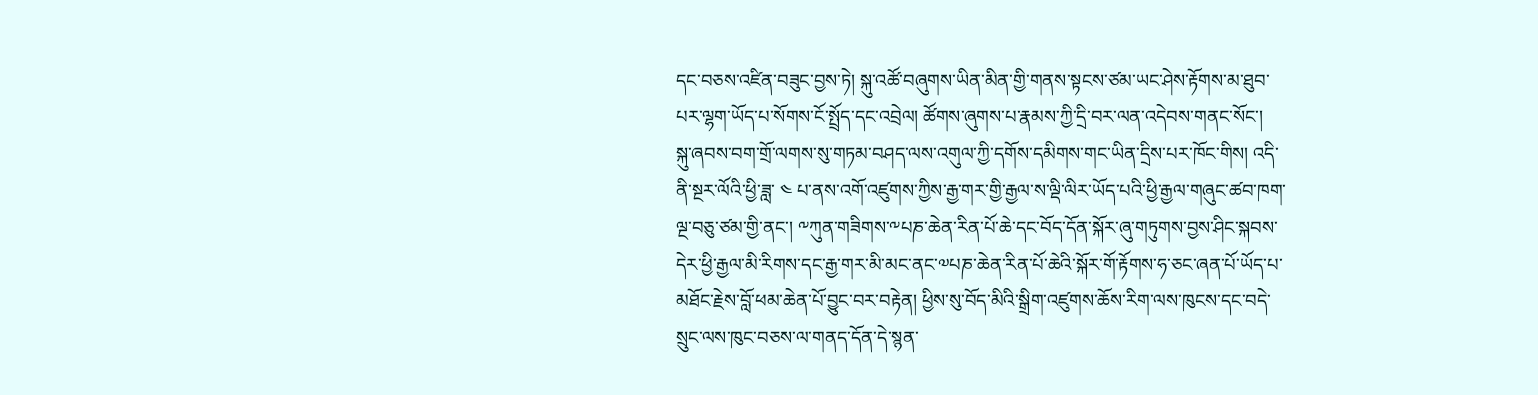དང་བཅས་འཛིན་བཟུང་བྱས་ཏེ། སྐུ་འཚོ་བཞུགས་ཡིན་མིན་གྱི་གནས་སྟངས་ཙམ་ཡང་ཤེས་རྟོགས་མ་ཐུབ་པར་ལྷག་ཡོད་པ་སོགས་ངོ་སྤྲོད་དང་འབྲེལ། ཚོགས་ཞུགས་པ་རྣམས་ཀྱི་དྲི་བར་ལན་འདེབས་གནང་སོང་།
སྐུ་ཞབས་བག་གྲོ་ལགས་སུ་གཏམ་བཤད་ལས་འགུལ་ཀྱི་དགོས་དམིགས་གང་ཡིན་དྲིས་པར་ཁོང་གིས། འདི་ནི་སྔར་ལོའི་ཕྱི་ཟླ་ ༤ པ་ནས་འགོ་འཛུགས་ཀྱིས་རྒྱ་གར་གྱི་རྒྱལ་ས་ལྡི་ལིར་ཡོད་པའི་ཕྱི་རྒྱལ་གཞུང་ཚབ་ཁག་ལྔ་བཅུ་ཙམ་གྱི་ནང་། ༸ཀུན་གཟིགས་༸པཎ་ཆེན་རིན་པོ་ཆེ་དང་བོད་དོན་སྐོར་ཞུ་གཏུགས་བྱས་ཤིང་སྐབས་དེར་ཕྱི་རྒྱལ་མི་རིགས་དང་རྒྱ་གར་མི་མང་ནང་༧པཎ་ཆེན་རིན་པོ་ཆེའི་སྐོར་གོ་རྟོགས་ཧ་ཅང་ཞན་པོ་ཡོད་པ་མཐོང་རྗེས་བློ་ཕམ་ཆེན་པོ་བྱུང་བར་བརྟེན། ཕྱིས་སུ་བོད་མིའི་སྒྲིག་འཛུགས་ཆོས་རིག་ལས་ཁུངས་དང་བདེ་སྲུང་ལས་ཁུང་བཅས་ལ་གནད་དོན་དེ་སྙན་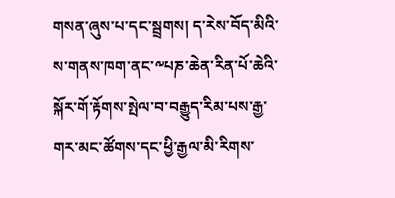གསན་ཞུས་པ་དང་སྦྲགས། ད་རེས་བོད་མིའི་ས་གནས་ཁག་ནང་༸པཎ་ཆེན་རིན་པོ་ཆེའི་སྐོར་གོ་རྟོགས་སྤེལ་བ་བརྒྱུད་རིམ་པས་རྒྱ་གར་མང་ཚོགས་དང་ཕྱི་རྒྱལ་མི་རིགས་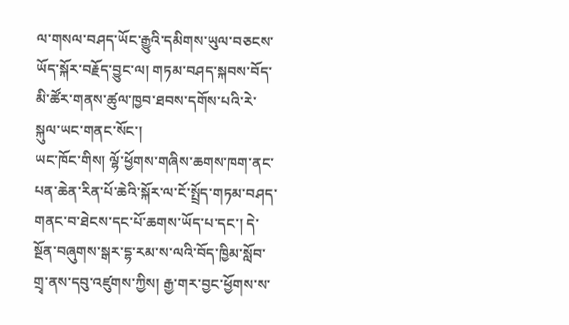ལ་གསལ་བཤད་ཡོང་རྒྱུའི་དམིགས་ཡུལ་བཅངས་ཡོད་སྐོར་བརྗོད་བྱུང་ལ། གཏམ་བཤད་སྐབས་བོད་མི་ཚོར་གནས་ཚུལ་ཁྱབ་ཐབས་དགོས་པའི་རེ་སྐུལ་ཡང་གནང་སོང་།
ཡང་ཁོང་གིས། ལྷོ་ཕྱོགས་གཞིས་ཆགས་ཁག་ནང་པན་ཆེན་རིན་པོ་ཆེའི་སྐོར་ལ་ངོ་སྤྲོད་གཏམ་བཤད་གནང་བ་ཐེངས་དང་པོ་ཆགས་ཡོད་པ་དང་། དེ་སྔོན་བཞུགས་སྒར་དྷ་རམ་ས་ལའི་བོད་ཁྱིམ་སློབ་གྲྭ་ནས་དབུ་འཛུགས་ཀྱིས། རྒྱ་གར་བྱང་ཕྱོགས་ས་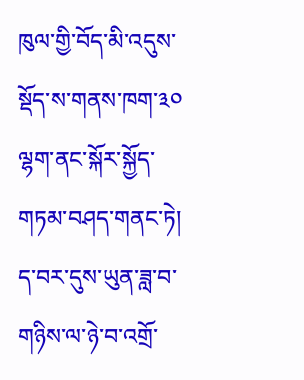ཁུལ་གྱི་བོད་མི་འདུས་སྡོད་ས་གནས་ཁག་༣༠ ལྷག་ནང་སྐོར་སྐྱོད་གཏམ་བཤད་གནང་ཏེ། ད་བར་དུས་ཡུན་ཟླ་བ་གཉིས་ལ་ཉེ་བ་འགྲོ་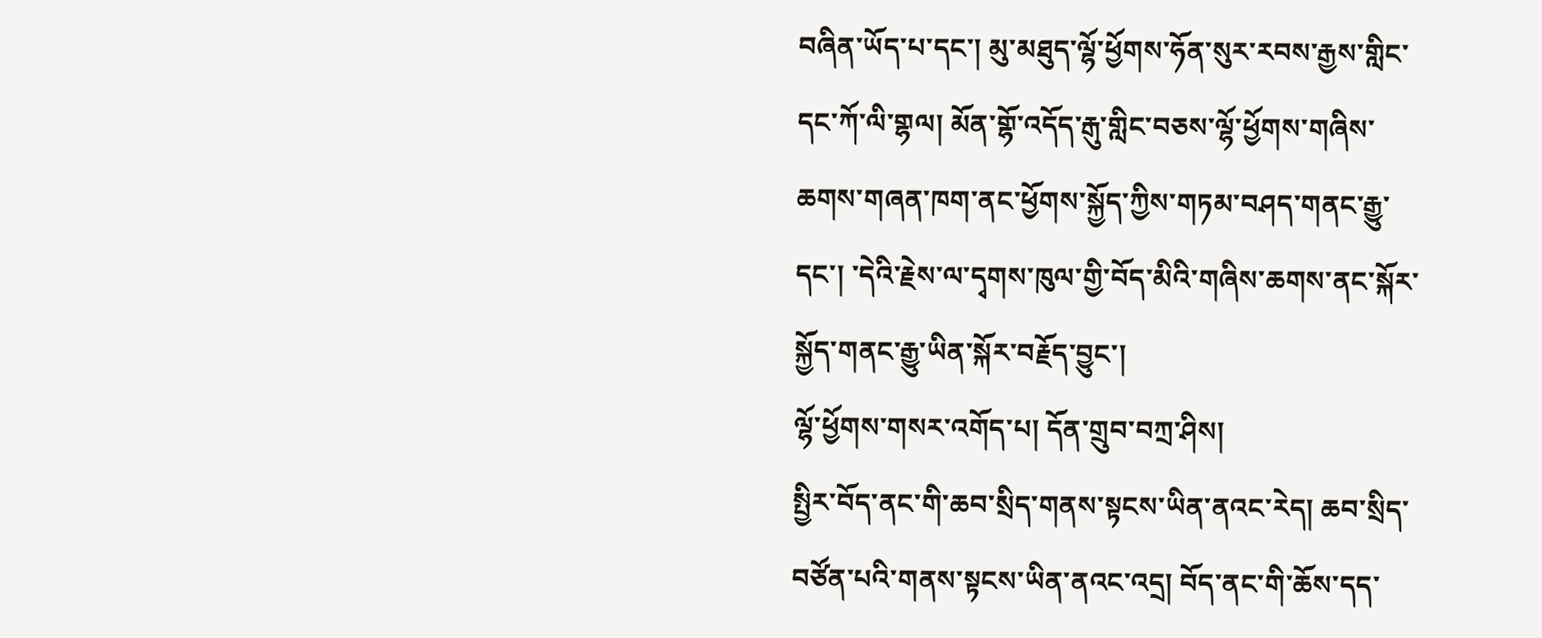བཞིན་ཡོད་པ་དང་། མུ་མཐུད་ལྷོ་ཕྱོགས་ཧོན་སུར་རབས་རྒྱས་གླིང་དང་ཀོ་ལི་གྷལ། མོན་གྷོ་འདོད་རྒུ་གླིང་བཅས་ལྷོ་ཕྱོགས་གཞིས་ཆགས་གཞན་ཁག་ནང་ཕྱོགས་སྐྱོད་ཀྱིས་གཏམ་བཤད་གནང་རྒྱུ་དང་། ་དེའི་རྗེས་ལ་དྭགས་ཁུལ་གྱི་བོད་མིའི་གཞིས་ཆགས་ནང་སྐོར་སྐྱོད་གནང་རྒྱུ་ཡིན་སྐོར་བརྗོད་བྱུང་།
ལྷོ་ཕྱོགས་གསར་འགོད་པ། དོན་གྲུབ་བཀྲ་ཤིས།
སྤྱིར་བོད་ནང་གི་ཆབ་སྲིད་གནས་སྟངས་ཡིན་ནའང་རེད། ཆབ་སྲིད་བཙོན་པའི་གནས་སྟངས་ཡིན་ནའང་འདྲ། བོད་ནང་གི་ཆོས་དད་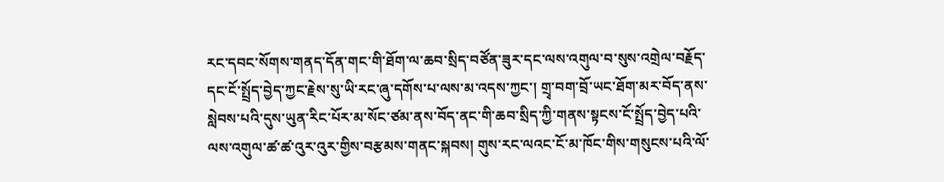རང་དབང་སོགས་གནད་དོན་གང་གི་ཐོག་ལ་ཆབ་སྲིད་བཙོན་ཟུར་དང་ལས་འགུལ་བ་སུས་འགྲེལ་བརྗོད་དང་ངོ་སྤྲོད་བྱེད་ཀྱང་རྗེས་སུ་ཡི་རང་ཞུ་དགོས་པ་ལས་མ་འདས་ཀྱང་། གྲྭ་བག་བྲོ་ཡང་ཐོག་མར་བོད་ནས་སླེབས་པའི་དུས་ཡུན་རིང་པོར་མ་སོང་ཙམ་ནས་བོད་ནང་གི་ཆབ་སྲིད་ཀྱི་གནས་སྟངས་ངོ་སྤྲོད་བྱེད་པའི་ལས་འགུལ་ཚ་ཚ་འུར་འུར་གྱིས་བརྩམས་གནང་སྐབས། གུས་རང་ལའང་ངོ་མ་ཁོང་གིས་གསུངས་པའི་ལོ་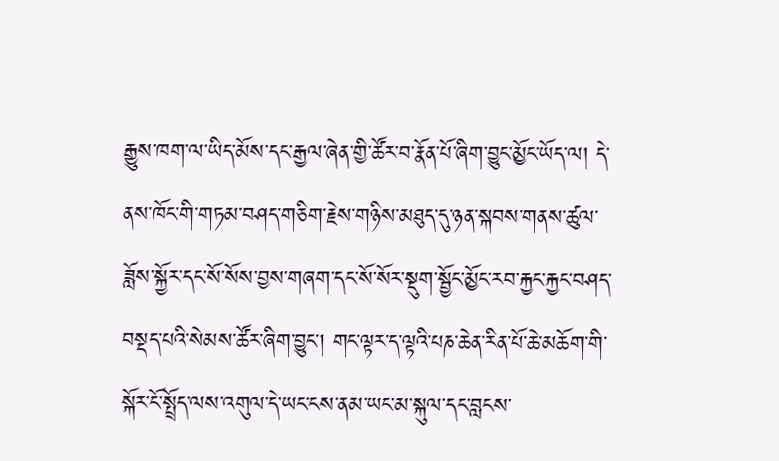རྒྱུས་ཁག་ལ་ཡིད་མོས་དང་རྒྱལ་ཞེན་གྱི་ཚོར་བ་རྣོན་པོ་ཞིག་བྱུང་མྱོང་ཡོད་ལ། དེ་ནས་ཁོང་གི་གཏམ་བཤད་གཅིག་རྗེས་གཉིས་མཐུད་དུ་ཉན་སྐབས་གནས་ཚུལ་ཟློས་སྐྱོར་དང་སོ་སོས་བྱས་གཞག་དང་སོ་སོར་སྡུག་སྦྱོང་མྱོང་རབ་རྐྱང་རྐྱང་བཤད་བསྡད་པའི་སེམས་ཚོར་ཞིག་བྱུང་། གང་ལྟར་ད་ལྟའི་པཎ་ཆེན་རིན་པོ་ཆེ་མཆོག་གི་སྐོར་ངོ་སྤྲོད་ལས་འགུལ་དེ་ཡང་ངས་ནམ་ཡང་མ་སྐུལ་དང་བླངས་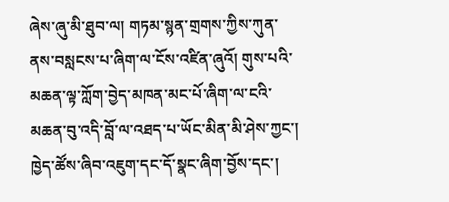ཞེས་ཞུ་མི་ཐུབ་ལ། གཏམ་སྙན་གྲགས་ཀྱིས་ཀུན་ནས་བསླངས་པ་ཞིག་ལ་ངོས་འཛིན་ཞུའོ། གུས་པའི་མཆན་ལྟ་ཀློག་བྱེད་མཁན་མང་པོ་ཞིག་ལ་ངའི་མཆན་བུ་འདི་བློ་ལ་འཐད་པ་ཡོང་མིན་མི་ཤེས་ཀྱང་། ཁྱེད་ཚོས་ཞིབ་འཇུག་དང་དོ་སྣང་ཞིག་བྱོས་དང་།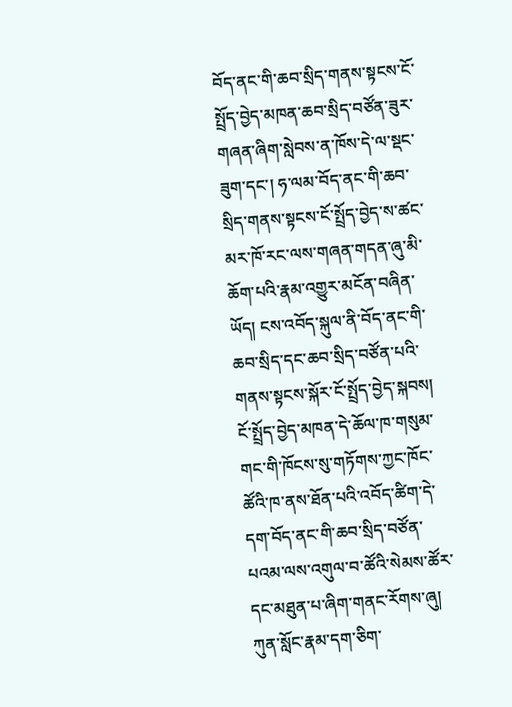བོད་ནང་གི་ཆབ་སྲིད་གནས་སྟངས་ངོ་སྤྲོད་བྱེད་མཁན་ཆབ་སྲིད་བཙོན་ཟུར་གཞན་ཞིག་སླེབས་ན་ཁོས་དེ་ལ་སྡང་ཟུག་དང་། ཧ་ལམ་བོད་ནང་གི་ཆབ་སྲིད་གནས་སྟངས་ངོ་སྤྲོད་བྱེད་ས་ཚང་མར་ཁོ་རང་ལས་གཞན་གདན་ཞུ་མི་ཆོག་པའི་རྣམ་འགྱུར་མངོན་བཞིན་ཡོད། ངས་འབོད་སྐུལ་ནི་བོད་ནང་གི་ཆབ་སྲིད་དང་ཆབ་སྲིད་བཙོན་པའི་གནས་སྟངས་སྐོར་ངོ་སྤྲོད་བྱེད་སྐབས། ངོ་སྤྲོད་བྱེད་མཁན་དེ་ཆོལ་ཁ་གསུམ་གང་གི་ཁོངས་སུ་གཏོགས་ཀྱང་ཁོང་ཚོའི་ཁ་ནས་ཐོན་པའི་འབོད་ཚིག་དེ་དག་བོད་ནང་གི་ཆབ་སྲིད་བཙོན་པའམ་ལས་འགུལ་བ་ཚོའི་སེམས་ཚོར་དང་མཐུན་པ་ཞིག་གནང་རོགས་ཞུ། ཀུན་སློང་རྣམ་དག་ཅིག་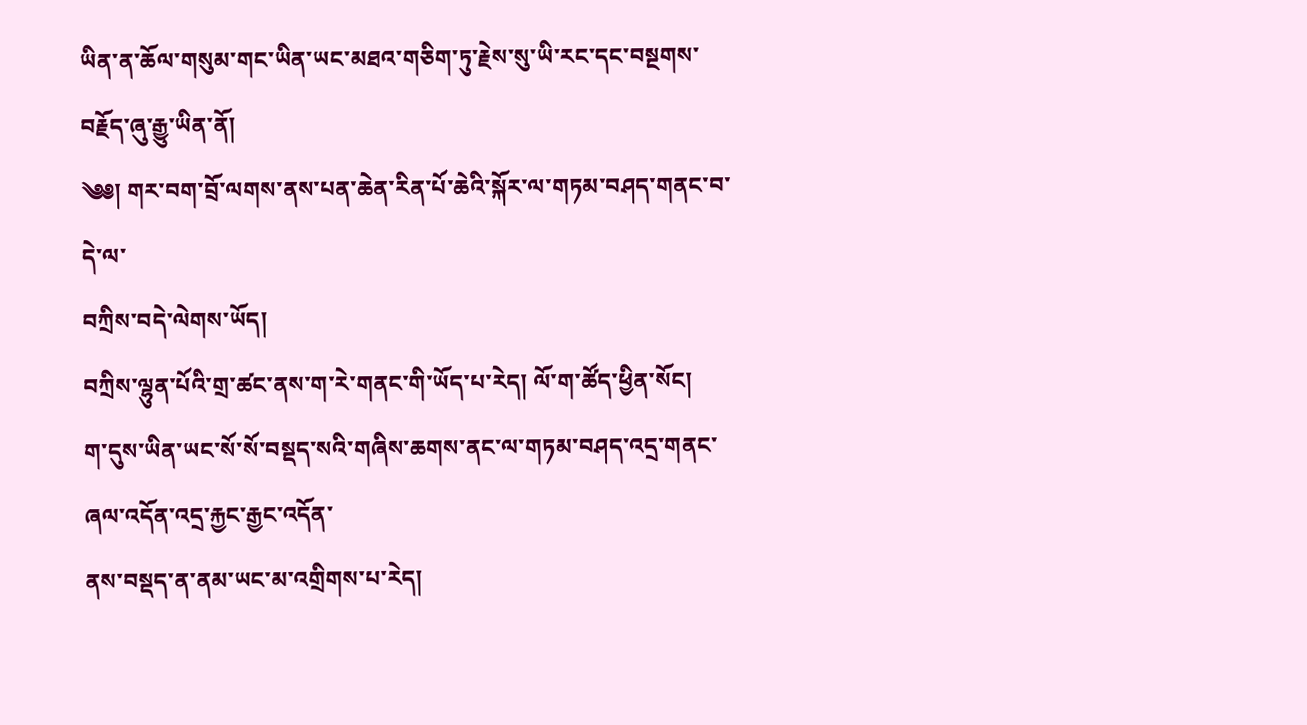ཡིན་ན་ཆོལ་གསུམ་གང་ཡིན་ཡང་མཐའ་གཅིག་ཏུ་རྗེས་སུ་ཡི་རང་དང་བསྔགས་བརྗོད་ཞུ་རྒྱུ་ཡིན་ནོ།
༄༅། གར་བག་བྲོ་ལགས་ནས་པན་ཆེན་རིན་པོ་ཆེའི་སྐོར་ལ་གཏམ་བཤད་གནང་བ་དེ་ལ་
བཀྲིས་བདེ་ལེགས་ཡོད།
བཀྲིས་ལྷུན་པོའི་གྲ་ཚང་ནས་ག་རེ་གནང་གི་ཡོད་པ་རེད། ལོ་ག་ཚོད་ཕྱིན་སོང།
ག་དུས་ཡིན་ཡང་སོ་སོ་བསྡད་སའི་གཞིས་ཆགས་ནང་ལ་གཏམ་བཤད་འདྲ་གནང་ཞལ་འདོན་འདྲ་རྐྱང་རྒྱང་འདོན་
ནས་བསྡད་ན་ནམ་ཡང་མ་འགྲིགས་པ་རེད།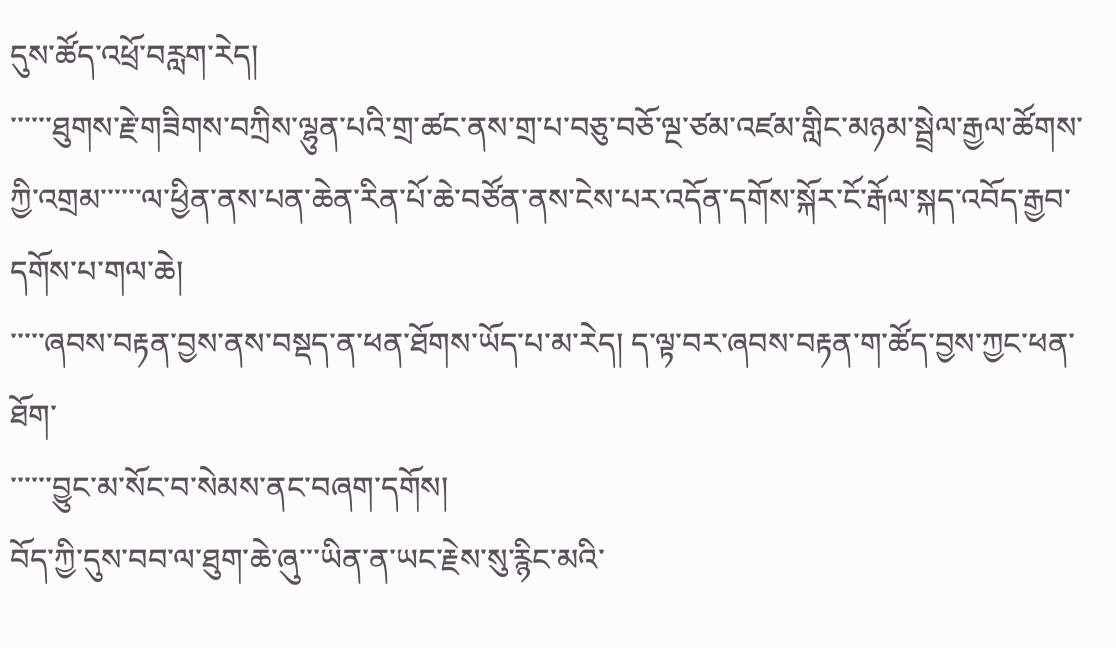དུས་ཚོད་འཕྲོ་བརླག་རེད།
་་་་་་ཐུགས་རྗེ་གཟིགས་བཀྲིས་ལྷུན་པའི་གྲ་ཚང་ནས་གྲ་པ་བཅུ་བཅོ་ལྔ་ཙམ་འཛམ་གླིང་མཉམ་སྦྲེལ་རྒྱལ་ཚོགས་ཀྱི་འགྲམ་་་་་་ལ་ཕྱིན་ནས་པན་ཆེན་རིན་པོ་ཆེ་བཙོན་ནས་ངེས་པར་འདོན་དགོས་སྐོར་ངོ་རྒོལ་སྐད་འབོད་རྒྱབ་དགོས་པ་གལ་ཆེ།
་་་་་ཞབས་བརྟན་བྱས་ནས་བསྡད་ན་ཕན་ཐོགས་ཡོད་པ་མ་རེད། ད་ལྟ་བར་ཞབས་བརྟན་ག་ཚོད་བྱས་ཀྱང་ཕན་ཐོག་
་་་་་་བྱུང་མ་སོང་བ་སེམས་ནང་བཞག་དགོས།
བོད་ཀྱི་དུས་བབ་ལ་ཐུག་ཆེ་ཞུ་་་ཡིན་ན་ཡང་རྗེས་སུ་རྙིང་མའི་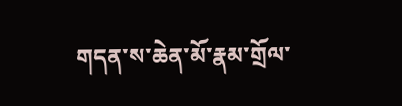གདན་ས་ཆེན་མོ་རྣམ་གྲོལ་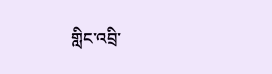གླིང་འབྲི་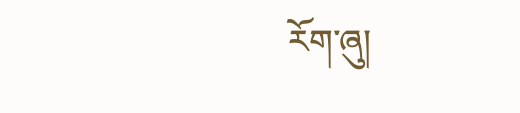རོག་ཞུ།